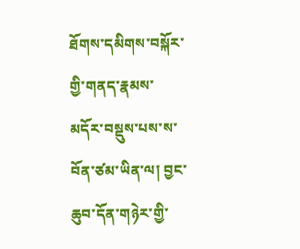ཐོགས་དམིགས་བསྐོར་གྱི་གནད་རྣམས་མདོར་བསྡུས་པས་ས་བོན་ཙམ་ཡིན་ལ། བྱང་ཆུབ་དོན་གཉེར་གྱི་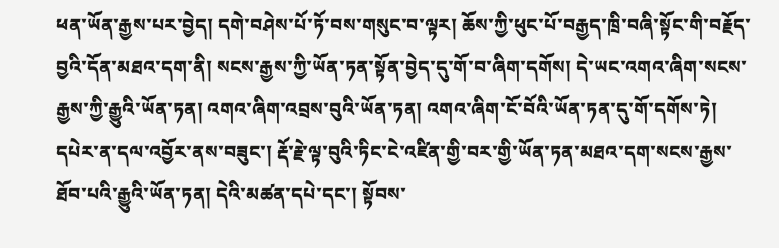ཕན་ཡོན་རྒྱས་པར་བྱེད། དགེ་བཤེས་པོ་ཏོ་བས་གསུང་བ་ལྟར། ཆོས་ཀྱི་ཕུང་པོ་བརྒྱད་ཁྲི་བཞི་སྟོང་གི་བརྗོད་བྱའི་དོན་མཐའ་དག་ནི། སངས་རྒྱས་ཀྱི་ཡོན་ཏན་སྟོན་བྱེད་དུ་གོ་བ་ཞིག་དགོས། དེ་ཡང་འགའ་ཞིག་སངས་རྒྱས་ཀྱི་རྒྱུའི་ཡོན་ཏན། འགའ་ཞིག་འབྲས་བུའི་ཡོན་ཏན། འགའ་ཞིག་ངོ་བོའི་ཡོན་ཏན་དུ་གོ་དགོས་ཏེ། དཔེར་ན་དལ་འབྱོར་ནས་བཟུང་། རྡོ་རྗེ་ལྟ་བུའི་ཏིང་ངེ་འཛིན་གྱི་བར་གྱི་ཡོན་ཏན་མཐའ་དག་སངས་རྒྱས་ཐོབ་པའི་རྒྱུའི་ཡོན་ཏན། དེའི་མཚན་དཔེ་དང་། སྟོབས་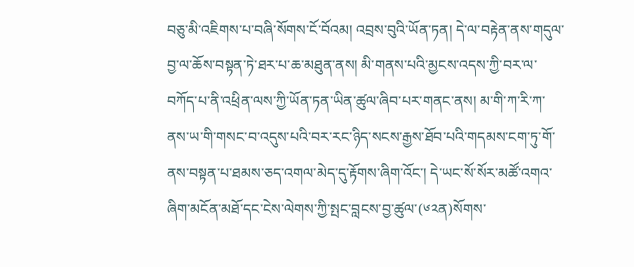བཅུ་མི་འཇིགས་པ་བཞི་སོགས་ངོ་བོའམ། འབྲས་བུའི་ཡོན་ཏན། དེ་ལ་བརྟེན་ནས་གདུལ་བྱ་ལ་ཆོས་བསྟན་ཏེ་ཐར་པ་ཆ་མཐུན་ནས། མི་གནས་པའི་མྱངས་འདས་ཀྱི་བར་ལ་བཀོད་པ་ནི་འཕྲིན་ལས་ཀྱི་ཡོན་ཏན་ཡིན་ཚུལ་ཞིབ་པར་གནང་ནས། མ་གི་ཀ་རི་ཀ་ནས་ཡ་གི་གསང་བ་འདུས་པའི་བར་རང་ཉིད་སངས་རྒྱས་ཐོབ་པའི་གདམས་ངག་ཏུ་གོ་ནས་བསྟན་པ་ཐམས་ཅད་འགལ་མེད་དུ་རྟོགས་ཞིག་འོང་། དེ་ཡང་སོ་སོར་མཚོ་འགའ་ཞིག་མངོན་མཐོ་དང་ངེས་ལེགས་ཀྱི་སྤང་བླངས་བྱ་ཚུལ་(༦༢ན)སོགས་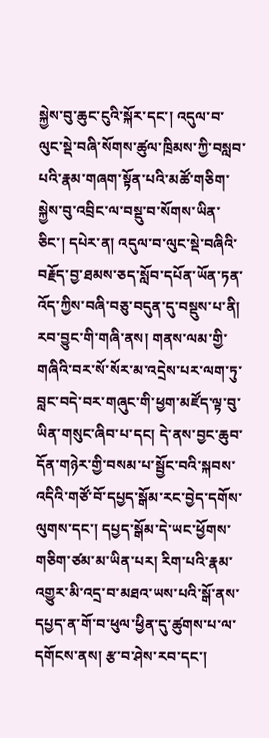སྐྱེས་བུ་ཆུང་ངུའི་སྐོར་དང་། འདུལ་བ་ལུང་སྡེ་བཞི་སོགས་ཚུལ་ཁྲིམས་ཀྱི་བསླབ་པའི་རྣམ་གཞག་སྟོན་པའི་མཚོ་གཅིག་སྐྱེས་བུ་འབྲིང་ལ་བསྡུ་བ་སོགས་ཡིན་ཅིང་། དཔེར་ན། འདུལ་བ་ལུང་སྡེ་བཞིའི་བརྗོད་བྱ་ཐམས་ཅད་སློབ་དཔོན་ཡོན་ཏན་འོད་ཀྱིས་བཞི་བཅུ་བདུན་དུ་བསྡུས་པ་ནི། རབ་བྱུང་གི་གཞི་ནས། གནས་ལམ་གྱི་གཞིའི་བར་སོ་སོར་མ་འདྲེས་པར་ལག་ཏུ་བླང་བདེ་བར་གཞུང་གི་ཕྱག་མཛོད་ལྟ་བུ་ཡིན་གསུང་ཞིབ་པ་དང། དེ་ནས་བྱང་ཆུབ་དོན་གཉེར་གྱི་བསམ་པ་སྦྱོང་བའི་སྐབས་འདིའི་གཙོ་བོ་དཔྱད་སྒོམ་རང་བྱེད་དགོས་ལུགས་དང་། དཔྱད་སྒོམ་དེ་ཡང་ཕྱོགས་གཅིག་ཙམ་མ་ཡིན་པར། རིག་པའི་རྣམ་འགྱུར་མི་འདྲ་བ་མཐའ་ཡས་པའི་སྒོ་ནས་དཔྱད་ན་གོ་བ་ཕུལ་ཕྱིན་དུ་ཚུགས་པ་ལ་དགོངས་ནས། རྩ་བ་ཤེས་རབ་དང་།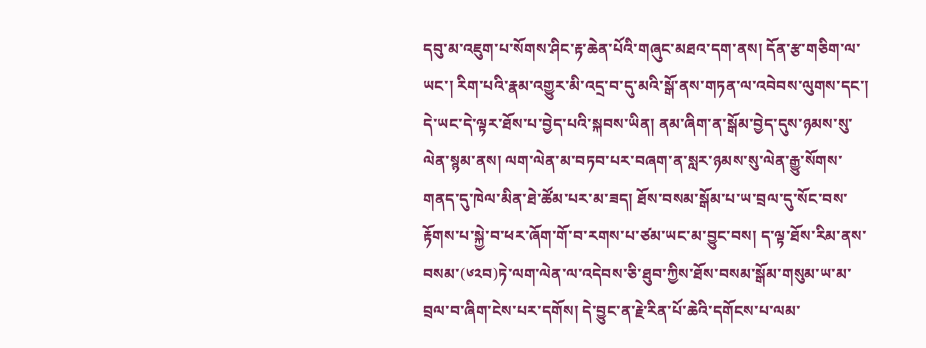དབུ་མ་འཇུག་པ་སོགས་ཤིང་རྟ་ཆེན་པོའི་གཞུང་མཐའ་དག་ནས། དོན་རྩ་གཅིག་ལ་ཡང་། རིག་པའི་རྣམ་འགྱུར་མི་འདྲ་བ་དུ་མའི་སྒོ་ནས་གཏན་ལ་འབེབས་ལུགས་དང་། དེ་ཡང་དེ་ལྟར་ཐོས་པ་བྱེད་པའི་སྐབས་ཡིན། ནམ་ཞིག་ན་སྒོམ་བྱེད་དུས་ཉམས་སུ་ལེན་སྙམ་ནས། ལག་ལེན་མ་བཏབ་པར་བཞག་ན་སླར་ཉམས་སུ་ལེན་རྒྱུ་སོགས་གནད་དུ་ཁེལ་མིན་ཐེ་ཚོམ་པར་མ་ཟད། ཐོས་བསམ་སྒོམ་པ་ཡ་བྲལ་དུ་སོང་བས་རྟོགས་པ་སྐྱེ་བ་ཕར་ཞོག་གོ་བ་རགས་པ་ཙམ་ཡང་མ་བྱུང་བས། ད་ལྟ་ཐོས་རིམ་ནས་བསམ་(༦༢བ)ཏེ་ལག་ལེན་ལ་འདེབས་ཅི་ཐུབ་ཀྱིས་ཐོས་བསམ་སྒོམ་གསུམ་ཡ་མ་བྲལ་བ་ཞིག་ངེས་པར་དགོས། དེ་བྱུང་ན་རྗེ་རིན་པོ་ཆེའི་དགོངས་པ་ལམ་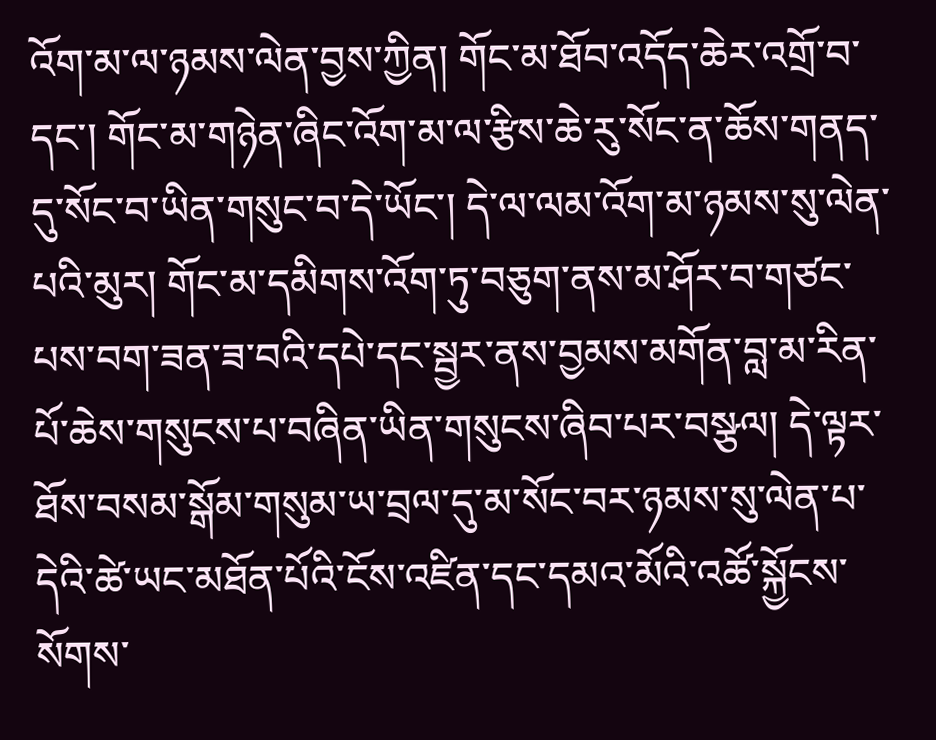འོག་མ་ལ་ཉམས་ལེན་བྱས་ཀྱིན། གོང་མ་ཐོབ་འདོད་ཆེར་འགྲོ་བ་དང་། གོང་མ་གཉེན་ཞིང་འོག་མ་ལ་རྩིས་ཆེ་རུ་སོང་ན་ཆོས་གནད་དུ་སོང་བ་ཡིན་གསུང་བ་དེ་ཡོང་། དེ་ལ་ལམ་འོག་མ་ཉམས་སུ་ལེན་པའི་མུར། གོང་མ་དམིགས་འོག་ཏུ་བཅུག་ནས་མ་ཤོར་བ་གཙང་པས་བག་ཟན་ཟ་བའི་དཔེ་དང་སྦྱར་ནས་བྱམས་མགོན་བླ་མ་རིན་པོ་ཆེས་གསུངས་པ་བཞིན་ཡིན་གསུངས་ཞིབ་པར་བསྩལ། དེ་ལྟར་ཐོས་བསམ་སྒོམ་གསུམ་ཡ་བྲལ་དུ་མ་སོང་བར་ཉམས་སུ་ལེན་པ་དེའི་ཚེ་ཡང་མཐོན་པོའི་ངོས་འཛིན་དང་དམའ་མོའི་འཚོ་སྐྱོངས་སོགས་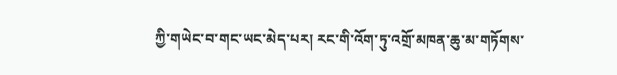ཀྱི་གཡེང་བ་གང་ཡང་མེད་པར། རང་གི་འོག་ཏུ་འགྲོ་མཁན་ཆུ་མ་གཏོགས་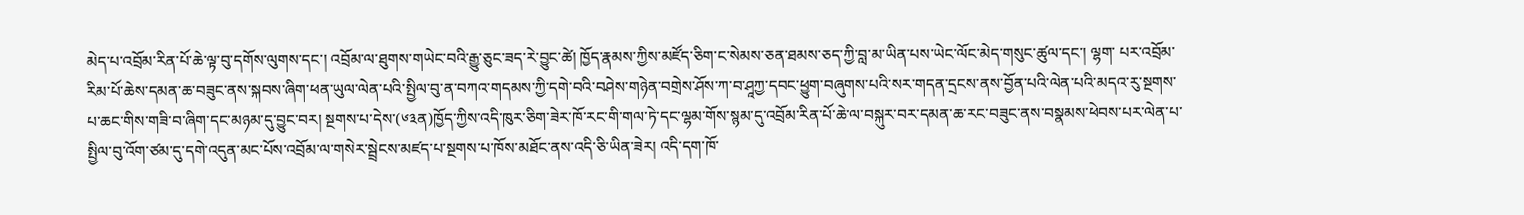མེད་པ་འབྲོམ་རིན་པོ་ཆེ་ལྟ་བུ་དགོས་ལུགས་དང་། འབྲོམ་ལ་ཐུགས་གཡེང་བའི་རྒྱུ་ཅུང་ཟད་རེ་བྱུང་ཚེ། ཁྱོད་རྣམས་ཀྱིས་མཛོད་ཅིག་ང་སེམས་ཅན་ཐམས་ཅད་ཀྱི་བླ་མ་ཡིན་པས་ཡེང་ལོང་མེད་གསུང་ཚུལ་དང་། ལྷག་ པར་འབྲོམ་རིམ་པོ་ཆེས་དམན་ཆ་བཟུང་ནས་སྐབས་ཞིག་ཕན་ཡུལ་ལེན་པའི་སྤྱིལ་བུ་ན་བཀའ་གདམས་ཀྱི་དགེ་བའི་བཤེས་གཉེན་བགྲེས་ཤོས་ཀ་བ་ཤཱཀྱ་དབང་ཕྱུག་བཞུགས་པའི་སར་གདན་དྲངས་ནས་བྱོན་པའི་ལེན་པའི་མདའ་རུ་སྔགས་པ་ཆང་གིས་གཟི་བ་ཞིག་དང་མཉམ་དུ་བྱུང་བར། སྔགས་པ་དེས་(༦༣ན)ཁྱོད་ཀྱིས་འདི་ཁུར་ཅིག་ཟེར་ཁོ་རང་གི་གལ་ཏེ་དང་ལྷམ་གོས་སྙམ་དུ་འབྲོམ་རིན་པོ་ཆེ་ལ་བསྐུར་བར་དམན་ཆ་རང་བཟུང་ནས་བསྣམས་ཕེབས་པར་ལེན་པ་སྤྱིལ་བུ་འོག་ཙམ་དུ་དགེ་འདུན་མང་པོས་འབྲོམ་ལ་གསེར་སྦྲེངས་མཛད་པ་སྔགས་པ་ཁོས་མཐོང་ནས་འདི་ཅི་ཡིན་ཟེར། འདི་དག་ཁོ་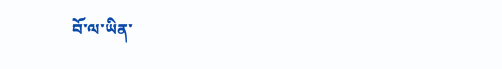བོ་ལ་ཡིན་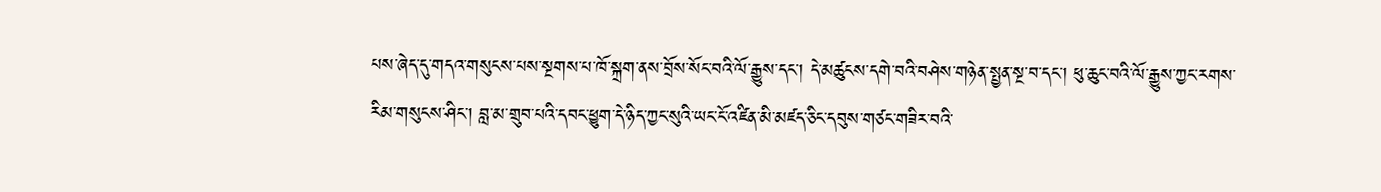པས་ཞེད་དུ་གདའ་གསུངས་པས་སྔགས་པ་ཁོ་སྐྲག་ནས་བྲོས་སོང་བའི་ལོ་རྒྱུས་དང་། དེ་མཚུངས་དགེ་བའི་བཤེས་གཉེན་སྤྱན་སྔ་བ་དང་། ཕུ་ཆུང་བའི་ལོ་རྒྱུས་ཀྱང་རགས་རིམ་གསུངས་ཤིང་། བླ་མ་གྲུབ་པའི་དབང་ཕྱུག་དེ་ཉིད་ཀྱང་སུའི་ཡང་ངོ་འཛིན་མི་མཛད་ཅིང་དབུས་གཙང་གཟིར་བའི་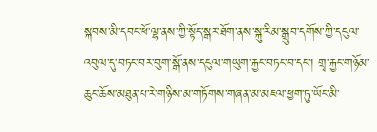སྐབས་མི་དབང་ཕོ་ལྷ་ནས་ཀྱི་སྟོད་སྒར་ཐོག་ནས་སྐུ་རིམ་སྒྲུབ་དགོས་ཀྱི་དངུལ་འབུལ་དུ་བཏང་བར་བུག་སྒོ་ནས་དངུལ་གཡུག་རྐྱང་བཏང་བ་དང་། གྲྭ་རྐྱང་གཉོམ་ཆུང་ཆོས་མཐུན་པ་རེ་གཉིས་མ་གཏོགས་གཞན་མ་མཇལ་ཕྱག་ཏུ་ཡོང་མི་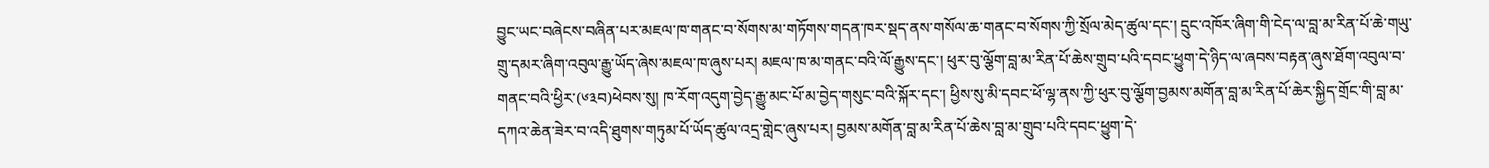བྱུང་ཡང་བཞེངས་བཞིན་པར་མཇལ་ཁ་གནང་བ་སོགས་མ་གཏོགས་གདན་ཁར་སྡད་ནས་གསོལ་ཆ་གནང་བ་སོགས་ཀྱི་སྲོལ་མེད་ཚུལ་དང་། དྲུང་འཁོར་ཞིག་གི་ངེད་ལ་བླ་མ་རིན་པོ་ཆེ་གཡུ་གྲུ་དམར་ཞིག་འབུལ་རྒྱུ་ཡོད་ཞེས་མཇལ་ཁ་ཞུས་པར། མཇལ་ཁ་མ་གནང་བའི་ལོ་རྒྱུས་དང་། ཕུར་བུ་ལྕོག་བླ་མ་རིན་པོ་ཆེས་གྲུབ་པའི་དབང་ཕྱུག་དེ་ཉིད་ལ་ཞབས་བརྟན་ཞུས་ཐོག་འབུལ་བ་གནང་བའི་ཕྱིར་(༦༣བ)ཕེབས་སུ། ཁ་རོག་འདུག་བྱེད་རྒྱུ་མང་པོ་མ་བྱེད་གསུང་བའི་སྐོར་དང་། ཕྱིས་སུ་མི་དབང་ཕོ་ལྷ་ནས་ཀྱི་ཕུར་བུ་ལྕོག་བྱམས་མགོན་བླ་མ་རིན་པོ་ཆེར་སྐྱིད་གྲོང་གི་བླ་མ་དཀའ་ཆེན་ཟེར་བ་འདི་ཐུགས་གཏུམ་པོ་ཡོད་ཚུལ་འདྲ་གླེང་ཞུས་པར། བྱམས་མགོན་བླ་མ་རིན་པོ་ཆེས་བླ་མ་གྲུབ་པའི་དབང་ཕྱུག་དེ་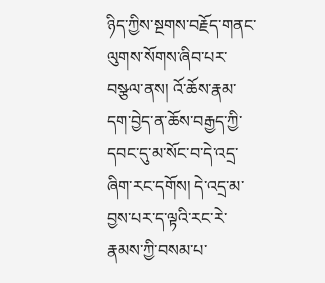ཉིད་ཀྱིས་སྔགས་བརྗོད་གནང་ལུགས་སོགས་ཞིབ་པར་བསྩལ་ནས། འོ་ཆོས་རྣམ་དག་བྱེད་ན་ཆོས་བརྒྱད་ཀྱི་དབང་དུ་མ་སོང་བ་དེ་འདྲ་ཞིག་རང་དགོས། དེ་འདྲ་མ་བྱས་པར་ད་ལྟའི་རང་རེ་རྣམས་ཀྱི་བསམ་པ་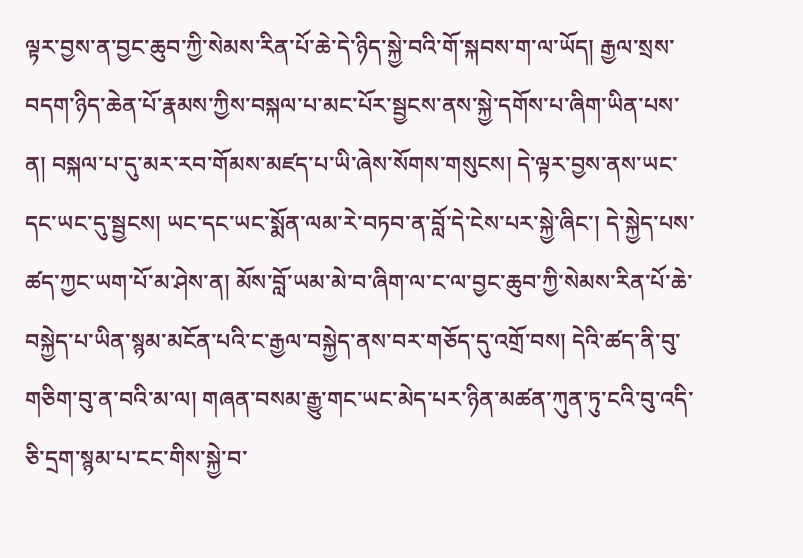ལྟར་བྱས་ན་བྱང་ཆུབ་ཀྱི་སེམས་རིན་པོ་ཆེ་དེ་ཉིད་སྐྱེ་བའི་གོ་སྐབས་ག་ལ་ཡོད། རྒྱལ་སྲས་བདག་ཉིད་ཆེན་པོ་རྣམས་ཀྱིས་བསྐལ་པ་མང་པོར་སྦྱངས་ནས་སྐྱེ་དགོས་པ་ཞིག་ཡིན་པས་ན། བསྐལ་པ་དུ་མར་རབ་གོམས་མཛད་པ་ཡི་ཞེས་སོགས་གསུངས། དེ་ལྟར་བྱས་ནས་ཡང་དང་ཡང་དུ་སྦྱངས། ཡང་དང་ཡང་སྨོན་ལམ་རེ་བཏབ་ན་བློ་དེ་ངེས་པར་སྐྱེ་ཞིང་། དེ་སྐྱེད་པས་ཚད་ཀྱང་ཡག་པོ་མ་ཤེས་ན། མོས་བློ་ཡམ་མེ་བ་ཞིག་ལ་ང་ལ་བྱང་ཆུབ་ཀྱི་སེམས་རིན་པོ་ཆེ་བསྐྱེད་པ་ཡིན་སྙམ་མངོན་པའི་ང་རྒྱལ་བསྐྱེད་ནས་བར་གཅོད་དུ་འགྲོ་བས། དེའི་ཚད་ནི་བུ་གཅིག་བུ་ན་བའི་མ་ལ། གཞན་བསམ་རྒྱུ་གང་ཡང་མེད་པར་ཉིན་མཚན་ཀུན་ཏུ་ངའི་བུ་འདི་ཅི་དྲག་སྙམ་པ་ངང་གིས་སྐྱེ་བ་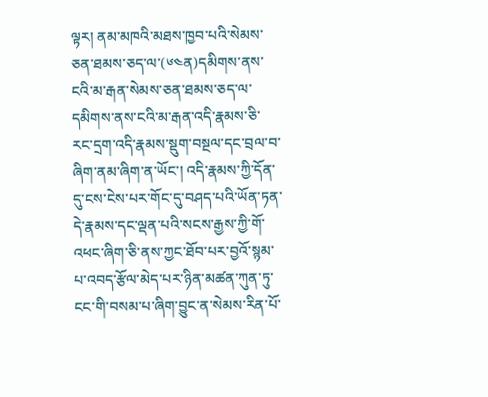ལྟར། ནམ་མཁའི་མཐས་ཁྱབ་པའི་སེམས་ཅན་ཐམས་ཅད་ལ་(༦༤ན)དམིགས་ནས་ངའི་མ་རྒན་སེམས་ཅན་ཐམས་ཅད་ལ་དམིགས་ནས་ངའི་མ་རྒན་འདི་རྣམས་ཅི་རང་དྲག་འདི་རྣམས་སྡུག་བསྔལ་དང་བྲལ་བ་ཞིག་ནམ་ཞིག་ན་ཡོང་། འདི་རྣམས་ཀྱི་དོན་དུ་ངས་ངེས་པར་གོང་དུ་བཤད་པའི་ཡོན་ཏན་དེ་རྣམས་དང་ལྡན་པའི་སངས་རྒྱས་ཀྱི་གོ་འཕང་ཞིག་ཅི་ནས་ཀྱང་ཐོབ་པར་བྱའོ་སྙམ་པ་འབད་རྩོལ་མེད་པར་ཉིན་མཚན་ཀུན་ཏུ་ངང་གི་བསམ་པ་ཞིག་བྱུང་ན་སེམས་རིན་པོ་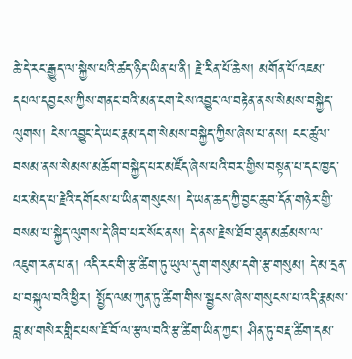ཆེ་དེ་རང་རྒྱུད་ལ་སྐྱེས་པའི་ཚད་ཉིད་ཡིན་པ་ནི། རྗེ་རིན་པོ་ཆེས། མགོན་པོ་འཇམ་དཔལ་དབྱངས་ཀྱིས་གནང་བའི་མན་ངག་ངེས་འབྱུང་ལ་བརྟེན་ནས་སེམས་བསྐྱེད་ལུགས། ངེས་འབྱུང་དེ་ཡང་རྣམ་དག་སེམས་བསྐྱེད་ཀྱིས་ཞེས་པ་ནས། ངང་ཚུལ་བསམ་ནས་སེམས་མཆོག་བསྐྱེད་པར་མཛོད་ཞེས་པའི་བར་གྱིས་བསྟན་པ་དང་ཁྱད་པར་མེད་པ་རྗེའི་དགོངས་པ་ཡིན་གསུངས། དེ་ཡན་ཆད་ཀྱི་བྱང་ཆུབ་དོན་གཉེར་གྱི་བསམ་པ་སྐྱེད་ལུགས་དེ་ཞིབ་པར་སོང་ནས། དེ་ནས་རྗེས་ཐོབ་ཐུན་མཚམས་ལ་འཇུག་རན་པ་ན། འདི་རང་གི་རྩ་ཚིག་ཏུ་ཡུལ་དུག་གསུམ་དགེ་རྩ་གསུམ། དེ་མ་དྲན་པ་བསྐུལ་བའི་ཕྱིར། སྤྱོད་ལམ་ཀུན་ཏུ་ཚིག་གིས་སྦྱངས་ཞེས་གསུངས་པ་འདི་རྣམས་བླ་མ་གསེར་གླིང་པས་ཇོ་བོ་ལ་རྩལ་བའི་རྩ་ཚིག་ཡིན་ཀྱང་། ཤིན་ཏུ་བརྡ་ཚིག་དམ་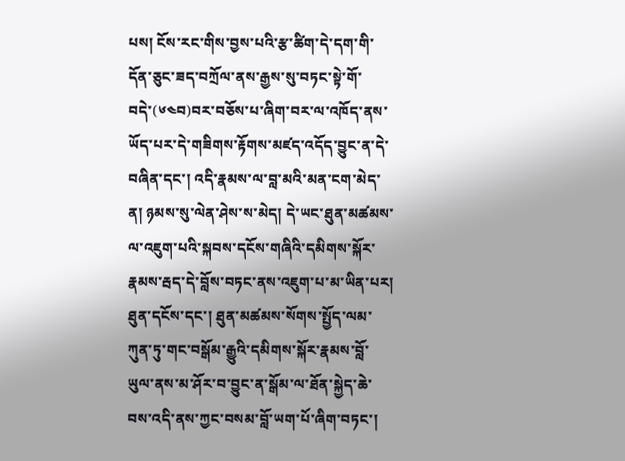པས། ངོས་རང་གིས་བྱས་པའི་རྩ་ཚིག་དེ་དག་གི་དོན་ཅུང་ཟད་བཀྲོལ་ནས་རྒྱས་སུ་བཏང་སྟེ་གོ་བདེ་(༦༤བ)བར་བཅོས་པ་ཞིག་བར་ལ་འཁོད་ནས་ཡོད་པར་དེ་གཟིགས་རྟོགས་མཛད་འདོད་བྱུང་ན་དེ་བཞིན་དང་། འདི་རྣམས་ལ་བླ་མའི་མན་ངག་མེད་ན། ཉམས་སུ་ལེན་ཤེས་ས་མེད། དེ་ཡང་ཐུན་མཚམས་ལ་འཇུག་པའི་སྐབས་དངོས་གཞིའི་དམིགས་སྐོར་རྣམས་རྦད་དེ་བློས་བཏང་ནས་འཇུག་པ་མ་ཡིན་པར། ཐུན་དངོས་དང་། ཐུན་མཚམས་སོགས་སྤྱོད་ལམ་ཀུན་ཏུ་གང་བསྒོམ་རྒྱུའི་དམིགས་སྐོར་རྣམས་བློ་ཡུལ་ནས་མ་ཤོར་བ་བྱུང་ན་སྒོམ་ལ་ཐོན་སྐྱེད་ཆེ་བས་འདི་ནས་ཀྱང་བསམ་བློ་ཡག་པོ་ཞིག་བཏང་།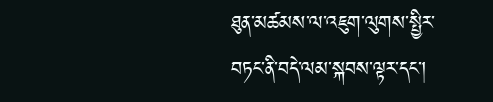ཐུན་མཚམས་ལ་འཇུག་ལུགས་སྤྱིར་བཏང་ནི་བདེ་ལམ་སྐབས་ལྟར་དང་།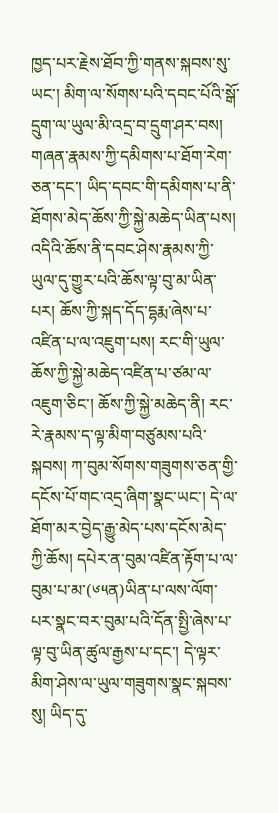ཁྱད་པར་རྗེས་ཐོབ་ཀྱི་གནས་སྐབས་སུ་ཡང་། མིག་ལ་སོགས་པའི་དབང་པོའི་སྒོ་དྲུག་ལ་ཡུལ་མི་འདྲ་བ་དྲུག་ཤར་བས། གཞན་རྣམས་ཀྱི་དམིགས་པ་ཐོག་རེག་ཅན་དང་། ཡིད་དབང་གི་དམིགས་པ་ནི་ཐོགས་མེད་ཆོས་ཀྱི་སྐྱེ་མཆེད་ཡིན་པས། འདིའི་ཆོས་ནི་དབང་ཤེས་རྣམས་ཀྱི་ཡུལ་དུ་གྱུར་པའི་ཆོས་ལྟ་བུ་མ་ཡིན་པར། ཆོས་ཀྱི་སྐད་དོད་དྷརྨ་ཞེས་པ་འཛིན་པ་ལ་འཇུག་པས། རང་གི་ཡུལ་ཆོས་ཀྱི་སྐྱེ་མཆེད་འཛིན་པ་ཙམ་ལ་འཇུག་ཅིང་། ཆོས་ཀྱི་སྐྱེ་མཆེད་ནི། རང་རེ་རྣམས་ད་ལྟ་མིག་བཙུམས་པའི་སྐབས། ཀ་བུམ་སོགས་གཟུགས་ཅན་གྱི་དངོས་པོ་གང་འདྲ་ཞིག་སྣང་ཡང་། དེ་ལ་ཐོག་མར་བྱེད་རྒྱུ་མེད་པས་དངོས་མེད་ཀྱི་ཆོས། དཔེར་ན་བུམ་འཛིན་རྟོག་པ་ལ་བུམ་པ་མ་(༦༥ན)ཡིན་པ་ལས་ལོག་པར་སྣང་བར་བུམ་པའི་དོན་སྤྱི་ཞེས་པ་ལྟ་བུ་ཡིན་ཚུལ་རྒྱས་པ་དང་། དེ་ལྟར་མིག་ཤེས་ལ་ཡུལ་གཟུགས་སྣང་སྐབས་སུ། ཡིད་དུ་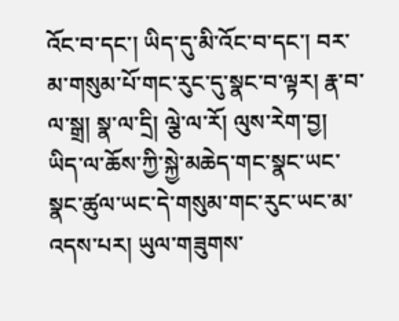འོང་བ་དང་། ཡིད་དུ་མི་འོང་བ་དང་། བར་མ་གསུམ་པོ་གང་རུང་དུ་སྣང་བ་ལྟར། རྣ་བ་ལ་སྒྲ། སྣ་ལ་དྲི། ལྕེ་ལ་རོ། ལུས་རེག་བྱ། ཡིད་ལ་ཆོས་ཀྱི་སྐྱེ་མཆེད་གང་སྣང་ཡང་སྣང་ཚུལ་ཡང་དེ་གསུམ་གང་རུང་ཡང་མ་འདས་པར། ཡུལ་གཟུགས་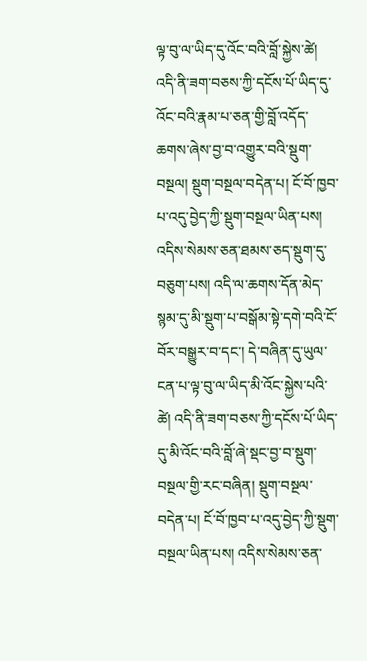ལྟ་བུ་ལ་ཡིད་དུ་འོང་བའི་བློ་སྐྱེས་ཚེ། འདི་ནི་ཟག་བཅས་ཀྱི་དངོས་པོ་ཡིད་དུ་འོང་བའི་རྣམ་པ་ཅན་གྱི་བློ་འདོད་ཆགས་ཞེས་བྱ་བ་འགྱུར་བའི་སྡུག་བསྔལ། སྡུག་བསྔལ་བདེན་པ། ངོ་བོ་ཁྱབ་པ་འདུ་བྱེད་ཀྱི་སྡུག་བསྔལ་ཡིན་པས། འདིས་སེམས་ཅན་ཐམས་ཅད་སྡུག་དུ་བཅུག་པས། འདི་ལ་ཆགས་དོན་མེད་སྙམ་དུ་མི་སྡུག་པ་བསྒོམ་སྟེ་དགེ་བའི་ངོ་བོར་བསྒྱུར་བ་དང་། དེ་བཞིན་དུ་ཡུལ་ངན་པ་ལྟ་བུ་ལ་ཡིད་མི་འོང་སྐྱེས་པའི་ཚེ། འདི་ནི་ཟག་བཅས་ཀྱི་དངོས་པོ་ཡིད་དུ་མི་འོང་བའི་བློ་ཞེ་སྡང་བྱ་བ་སྡུག་བསྔལ་གྱི་རང་བཞིན། སྡུག་བསྔལ་བདེན་པ། ངོ་བོ་ཁྱབ་པ་འདུ་བྱེད་ཀྱི་སྡུག་བསྔལ་ཡིན་པས། འདིས་སེམས་ཅན་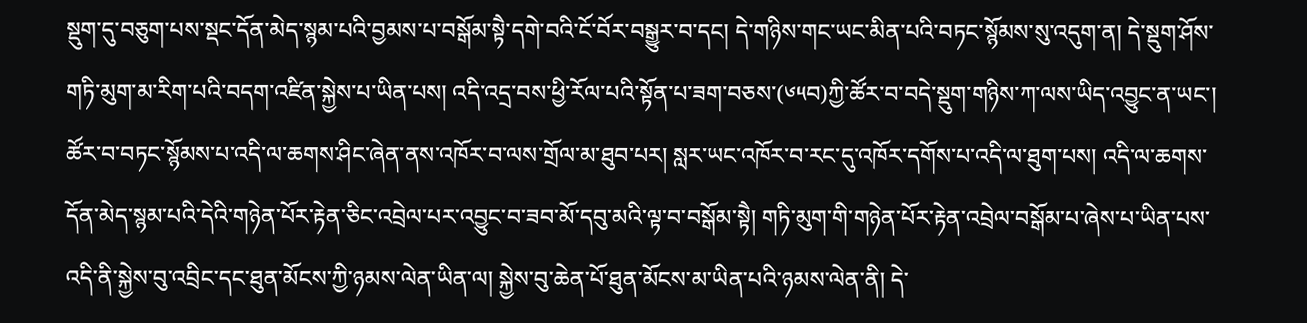སྡུག་དུ་བཅུག་པས་སྡང་དོན་མེད་སྙམ་པའི་བྱམས་པ་བསྒོམ་སྟཻ་དགེ་བའི་ངོ་བོར་བསྒྱུར་བ་དང། དེ་གཉིས་གང་ཡང་མིན་པའི་བཏང་སྙོམས་སུ་འདུག་ན། དེ་སྡུག་ཤོས་གཏི་མུག་མ་རིག་པའི་བདག་འཛིན་སྐྱེས་པ་ཡིན་པས། འདི་འདྲ་བས་ཕྱི་རོལ་པའི་སྟོན་པ་ཟག་བཅས་(༦༥བ)ཀྱི་ཚོར་བ་བདེ་སྡུག་གཉིས་ཀ་ལས་ཡིད་འབྱུང་ན་ཡང་། ཚོར་བ་བཏང་སྙོམས་པ་འདི་ལ་ཆགས་ཤིང་ཞེན་ནས་འཁོར་བ་ལས་གྲོལ་མ་ཐུབ་པར། སླར་ཡང་འཁོར་བ་རང་དུ་འཁོར་དགོས་པ་འདི་ལ་ཐུག་པས། འདི་ལ་ཆགས་དོན་མེད་སྙམ་པའི་དེའི་གཉེན་པོར་རྟེན་ཅིང་འབྲེལ་པར་འབྱུང་བ་ཟབ་མོ་དབུ་མའི་ལྟ་བ་བསྒོམ་སྟཻ། གཏི་མུག་གི་གཉེན་པོར་རྟེན་འབྲེལ་བསྒོམ་པ་ཞེས་པ་ཡིན་པས་འདི་ནི་སྐྱེས་བུ་འབྲིང་དང་ཐུན་མོངས་ཀྱི་ཉམས་ལེན་ཡིན་ལ། སྐྱེས་བུ་ཆེན་པོ་ཐུན་མོངས་མ་ཡིན་པའི་ཉམས་ལེན་ནི། དེ་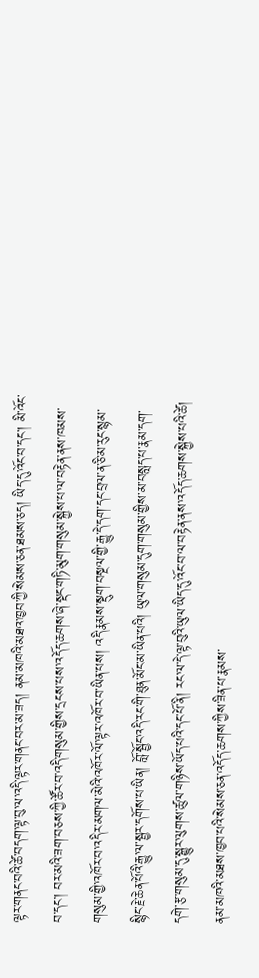ལྟར་གནང་བའི་ཚེ་བདག་ལྟ་བུ་ལ་འདི་ལྟར་གནང་བར་མ་ཟད། ནམ་མཁའི་མཐའ་ཁྱབ་ཀྱི་སེམས་ཅན་ཐམས་ཅད། ཡིད་དུ་འོང་བ་དང་། མི་འོང་བ་དང་། བར་མའི་ཟག་བཅས་ཀྱི་ཚོར་བ་འདི་གསུམ་གྱིས་དྲངས་པས་འདོད་ཆགས་ཞེ་སྡང་གཏི་མུག་གསུམ་སྐྱེས་པ་ལ་བརྟེན་ནས་ཁམས་གསུམ་གྱི་འཁོར་བ་འདིར་མགལ་མེའི་འཁོར་ལོ་ལྟར་འཁོར་བ་ཡིན་པས། འདི་རྣམས་སྡུག་བསྔལ་གྱི་རྒྱུ་དེ་དག་དང་བྲལ་ན་ཅི་མ་རུང་སྙམ་སྙིང་རྗེ་ཆེན་པོའི་རྒྱུ་ལ་སྦྱར་དགོས་པ་ཡིན། བློ་སྦྱོང་འདི་རང་གི་ཐུན་མོང་མ་ཡིན་པའི། ཡུལ་གསུམ་དུག་གསུམ་གྱིས་མ་བསླད་པ་རྣམ་དག་དགེ་རྩ་གསུམ་དུ་སྒྱུར་ལུགས་ཚུལ་གཉིས་ཡོད་པའི་དང་པོ་ནི། རང་ལ་དེ་ལྟ་བུའི་ཡུལ་ཡིད་དུ་འོང་བ་ལ་བརྟེན་ནས་འདོད་ཆགས་སྐྱེས་པའི་ཚེ། ནམ་མཁའི་མཐས་ཁྱབ་པའི་སེམས་ཅན་འདོད་ཆགས་ཀྱིས་ཟིན་པ་རྣམས་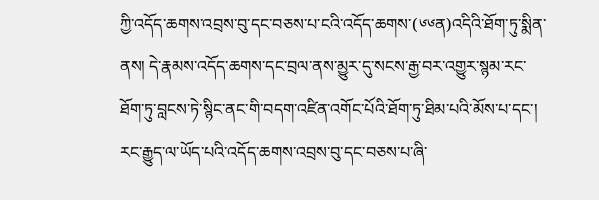ཀྱི་འདོད་ཆགས་འབྲས་བུ་དང་བཅས་པ་ངའི་འདོད་ཆགས་(༦༦ན)འདིའི་ཐོག་ཏུ་སྨིན་ནས། དེ་རྣམས་འདོད་ཆགས་དང་བྲལ་ནས་མྱུར་དུ་སངས་རྒྱ་བར་འགྱུར་སྙམ་རང་ཐོག་ཏུ་བླངས་ཏེ་སྙིང་ནང་གི་བདག་འཛིན་འགོང་པོའི་ཐོག་ཏུ་ཐིམ་པའི་མོས་པ་དང་། རང་རྒྱུད་ལ་ཡོད་པའི་འདོད་ཆགས་འབྲས་བུ་དང་བཅས་པ་ཞི་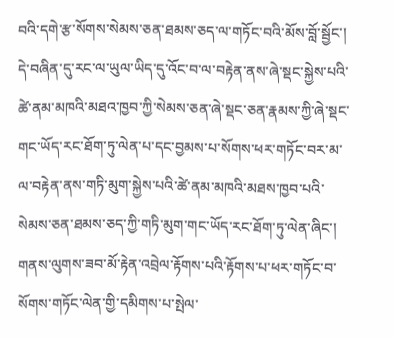བའི་དགེ་རྩ་སོགས་སེམས་ཅན་ཐམས་ཅད་ལ་གཏོང་བའི་མོས་བློ་སྦྱོང་། དེ་བཞིན་དུ་རང་ལ་ཡུལ་ཡིད་དུ་འོང་བ་ལ་བརྟེན་ནས་ཞེ་སྡང་སྐྱེས་པའི་ཚེ་ནམ་མཁའི་མཐའ་ཁྱབ་ཀྱི་སེམས་ཅན་ཞེ་སྡང་ཅན་རྣམས་ཀྱི་ཞེ་སྡང་གང་ཡོད་རང་ཐོག་ཏུ་ལེན་པ་དང་བྱམས་པ་སོགས་ཕར་གཏོང་བར་མ་ལ་བརྟེན་ནས་གཏི་མུག་སྐྱེས་པའི་ཚེ་ནམ་མཁའི་མཐས་ཁྱབ་པའི་སེམས་ཅན་ཐམས་ཅད་ཀྱི་གཏི་མུག་གང་ཡོད་རང་ཐོག་ཏུ་ལེན་ཞིང་། གནས་ལུགས་ཟབ་མོ་རྟེན་འབྲེལ་རྟོགས་པའི་རྟོགས་པ་ཕར་གཏོང་བ་སོགས་གཏོང་ལེན་གྱི་དམིགས་པ་སྤེལ་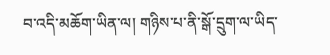བ་འདི་མཆོག་ཡིན་ལ། གཉིས་པ་ནི་སྒོ་དྲུག་ལ་ཡིད་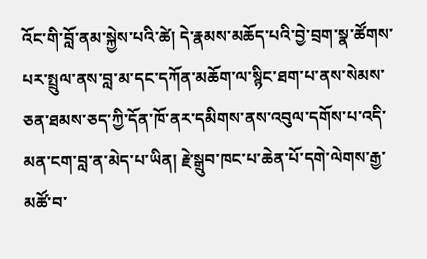འོང་གི་བློ་ནམ་སྐྱེས་པའི་ཚེ། དེ་རྣམས་མཆོད་པའི་བྱེ་བྲག་སྣ་ཚོགས་པར་སྤྲུལ་ནས་བླ་མ་དང་དཀོན་མཆོག་ལ་སྙིང་ཐག་པ་ནས་སེམས་ཅན་ཐམས་ཅད་ཀྱི་དོན་ཁོ་ནར་དམིགས་ནས་འབུལ་དགོས་པ་འདི་མན་ངག་བླ་ན་མེད་པ་ཡིན། རྗེ་སྒྲུབ་ཁང་པ་ཆེན་པོ་དགེ་ལེགས་རྒྱ་མཚོ་བ་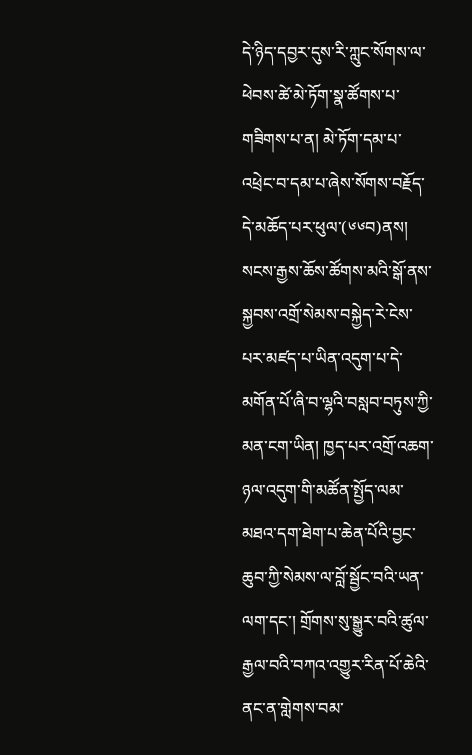དེ་ཉིད་དབྱར་དུས་རི་ཀླུང་སོགས་ལ་ཕེབས་ཚེ་མེ་ཏོག་སྣ་ཚོགས་པ་གཟིགས་པ་ན། མེ་ཏོག་དམ་པ་འཕྲེང་བ་དམ་པ་ཞེས་སོགས་བརྗོད་དེ་མཆོད་པར་ཕུལ་(༦༦བ)ནས། སངས་རྒྱས་ཆོས་ཚོགས་མའི་སྒོ་ནས་སྐྱབས་འགྲོ་སེམས་བསྐྱེད་རེ་ངེས་པར་མཛད་པ་ཡིན་འདུག་པ་དེ་མགོན་པོ་ཞི་བ་ལྷའི་བསླབ་བཏུས་ཀྱི་མན་ངག་ཡིན། ཁྱད་པར་འགྲོ་འཆག་ཉལ་འདུག་གི་མཚོན་སྤྱོད་ལམ་མཐའ་དག་ཐེག་པ་ཆེན་པོའི་བྱང་ཆུབ་ཀྱི་སེམས་ལ་བློ་སྦྱོང་བའི་ཡན་ལག་དང་། གྲོགས་སུ་སྒྱུར་བའི་ཚུལ་རྒྱལ་བའི་བཀའ་འགྱུར་རིན་པོ་ཆེའི་ནང་ན་གླེགས་བམ་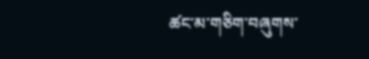ཚང་མ་གཅིག་བཞུགས་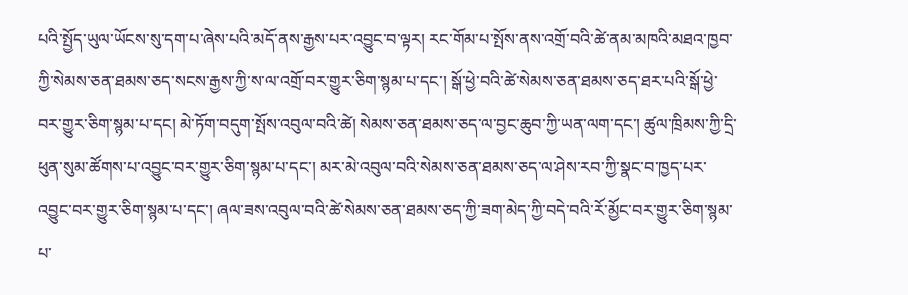པའི་སྤྱོད་ཡུལ་ཡོངས་སུ་དག་པ་ཞེས་པའི་མདོ་ནས་རྒྱས་པར་འབྱུང་བ་ལྟར། རང་གོམ་པ་སྤོས་ནས་འགྲོ་བའི་ཚེ་ནམ་མཁའི་མཐའ་ཁྱབ་ཀྱི་སེམས་ཅན་ཐམས་ཅད་སངས་རྒྱས་ཀྱི་ས་ལ་འགྲོ་བར་གྱུར་ཅིག་སྙམ་པ་དང་། སྒོ་ཕྱེ་བའི་ཚེ་སེམས་ཅན་ཐམས་ཅད་ཐར་པའི་སྒོ་ཕྱེ་བར་གྱུར་ཅིག་སྙམ་པ་དང། མེ་ཏོག་བདུག་སྤོས་འབུལ་བའི་ཚེ། སེམས་ཅན་ཐམས་ཅད་ལ་བྱང་ཆུབ་ཀྱི་ཡན་ལག་དང་། ཚུལ་ཁྲིམས་ཀྱི་དྲི་ཕུན་སུམ་ཚོགས་པ་འབྱུང་བར་གྱུར་ཅིག་སྙམ་པ་དང་། མར་མེ་འབུལ་བའི་སེམས་ཅན་ཐམས་ཅད་ལ་ཤེས་རབ་ཀྱི་སྣང་བ་ཁྱད་པར་འབྱུང་བར་གྱུར་ཅིག་སྙམ་པ་དང་། ཞལ་ཟས་འབུལ་བའི་ཚེ་སེམས་ཅན་ཐམས་ཅད་ཀྱི་ཟག་མེད་ཀྱི་བདེ་བའི་རོ་མྱོང་བར་གྱུར་ཅིག་སྙམ་པ་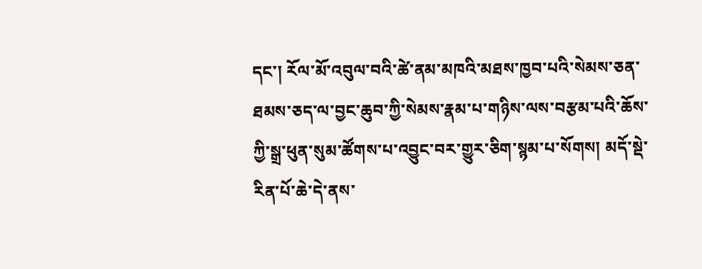དང་། རོལ་མོ་འབུལ་བའི་ཚེ་ནམ་མཁའི་མཐས་ཁྱབ་པའི་སེམས་ཅན་ཐམས་ཅད་ལ་བྱང་ཆུབ་ཀྱི་སེམས་རྣམ་པ་གཉིས་ལས་བརྩམ་པའི་ཆོས་ཀྱི་སྒྲ་ཕུན་སུམ་ཚོགས་པ་འབྱུང་བར་གྱུར་ཅིག་སྙམ་པ་སོགས། མདོ་སྡེ་རིན་པོ་ཆེ་དེ་ནས་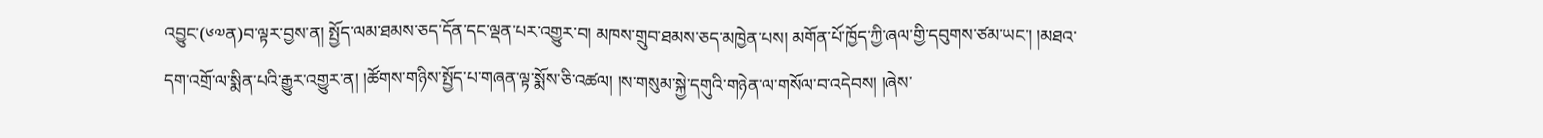འབྱུང་(༦༧ན)བ་ལྟར་བྱས་ན། སྤྱོད་ལམ་ཐམས་ཅད་དོན་དང་ལྡན་པར་འགྱུར་བ། མཁས་གྲུབ་ཐམས་ཅད་མཁྱེན་པས། མགོན་པོ་ཁྱོད་ཀྱི་ཞལ་གྱི་དབུགས་ཙམ་ཡང་། །མཐའ་དག་འགྲོ་ལ་སྨིན་པའི་རྒྱུར་འགྱུར་ན། །ཚོགས་གཉིས་སྤྱོད་པ་གཞན་ལྟ་སྨོས་ཅི་འཚལ། །ས་གསུམ་སྐྱེ་དགུའི་གཉེན་ལ་གསོལ་བ་འདེབས། །ཞེས་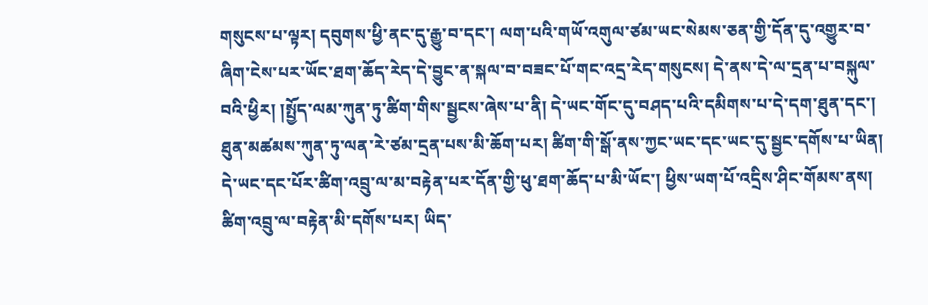གསུངས་པ་ལྟར། དབུགས་ཕྱི་ནང་དུ་རྒྱུ་བ་དང་། ལག་པའི་གཡོ་འགུལ་ཙམ་ཡང་སེམས་ཅན་གྱི་དོན་དུ་འགྱུར་བ་ཞིག་ངེས་པར་ཡོང་ཐག་ཆོད་རེད་དེ་བྱུང་ན་སྐལ་བ་བཟང་པོ་གང་འདྲ་རེད་གསུངས། དེ་ནས་དེ་ལ་དྲན་པ་བསྐུལ་བའི་ཕྱིར། །སྤྱོད་ལམ་ཀུན་ཏུ་ཚིག་གིས་སྦྱངས་ཞེས་པ་ནི། དེ་ཡང་གོང་དུ་བཤད་པའི་དམིགས་པ་དེ་དག་ཐུན་དང་། ཐུན་མཚམས་ཀུན་ཏུ་ལན་རེ་ཙམ་དྲན་པས་མི་ཆོག་པར། ཚིག་གི་སྒོ་ནས་ཀྱང་ཡང་དང་ཡང་དུ་སྦྱང་དགོས་པ་ཡིན། དེ་ཡང་དང་པོར་ཚིག་འབྲུ་ལ་མ་བརྟེན་པར་དོན་གྱི་ཕུ་ཐག་ཆོད་པ་མི་ཡོང་། ཕྱིས་ཡག་པོ་འདྲིས་ཤིང་གོམས་ནས། ཚིག་འབྲུ་ལ་བརྟེན་མི་དགོས་པར། ཡིད་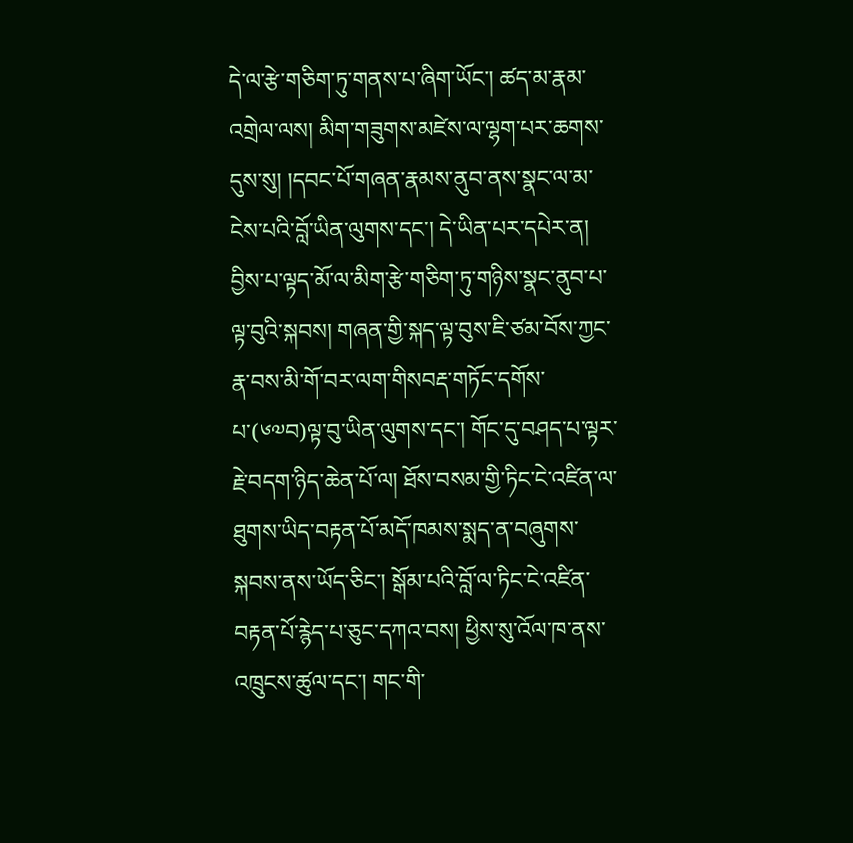དེ་ལ་རྩེ་གཅིག་ཏུ་གནས་པ་ཞིག་ཡོང་། ཚད་མ་རྣམ་འགྲེལ་ལས། མིག་གཟུགས་མཛེས་ལ་ལྷག་པར་ཆགས་དུས་སུ། །དབང་པོ་གཞན་རྣམས་ནུབ་ནས་སྣང་ལ་མ་ངེས་པའི་བློ་ཡིན་ལུགས་དང་། དེ་ཡིན་པར་དཔེར་ན། བྱིས་པ་ལྟད་མོ་ལ་མིག་རྩེ་གཅིག་ཏུ་གཉིས་སྣང་ནུབ་པ་ལྟ་བུའི་སྐབས། གཞན་གྱི་སྐད་ལྟ་བུས་ཇི་ཙམ་བོས་ཀྱང་རྣ་བས་མི་གོ་བར་ལག་གིསབརྡ་གཏོང་དགོས་པ་(༦༧བ)ལྟ་བུ་ཡིན་ལུགས་དང་། གོང་དུ་བཤད་པ་ལྟར་རྗེ་བདག་ཉིད་ཆེན་པོ་ལ། ཐོས་བསམ་གྱི་ཏིང་ངེ་འཛིན་ལ་ཐུགས་ཡིད་བརྟན་པོ་མདོ་ཁམས་སྨད་ན་བཞུགས་སྐབས་ནས་ཡོད་ཅིང་། སྒོམ་པའི་བློ་ལ་ཏིང་ངེ་འཛིན་བརྟན་པོ་རྙེད་པ་ཅུང་དཀའ་བས། ཕྱིས་སུ་འོལ་ཁ་ནས་འཁྲུངས་ཚུལ་དང་། གང་གི་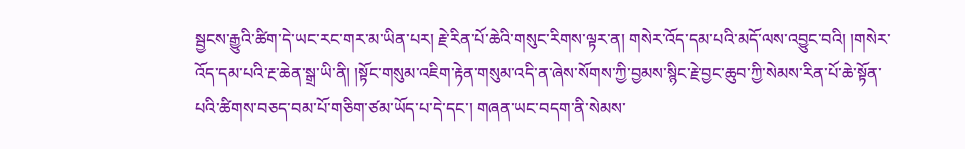སྦྱངས་རྒྱུའི་ཚིག་དེ་ཡང་རང་གར་མ་ཡིན་པར། རྗེ་རིན་པོ་ཆེའི་གསུང་རིགས་ལྟར་ན། གསེར་འོད་དམ་པའི་མདོ་ལས་འབྱུང་བའི། །གསེར་འོད་དམ་པའི་རྔ་ཆེན་སྒྲ་ཡི་ནི། །སྟོང་གསུམ་འཇིག་རྟེན་གསུམ་འདི་ན་ཞེས་སོགས་ཀྱི་བྱམས་སྙིང་རྗེ་བྱང་ཆུབ་ཀྱི་སེམས་རིན་པོ་ཆེ་སྟོན་པའི་ཚིགས་བཅད་བམ་པོ་གཅིག་ཙམ་ཡོད་པ་དེ་དང་། གཞན་ཡང་བདག་ནི་སེམས་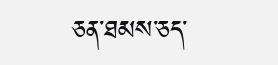ཅན་ཐམས་ཅད་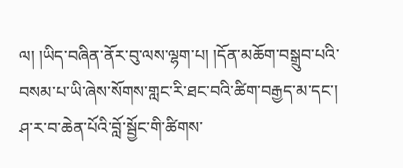ལ། །ཡིད་བཞིན་ནོར་བུ་ལས་ལྷག་པ། །དོན་མཆོག་བསྒྲུབ་པའི་བསམ་པ་ཡི་ཞེས་སོགས་གླང་རི་ཐང་བའི་ཚིག་བརྒྱད་མ་དང་། ཤ་ར་བ་ཆེན་པོའི་བློ་སྦྱོང་གི་ཚིགས་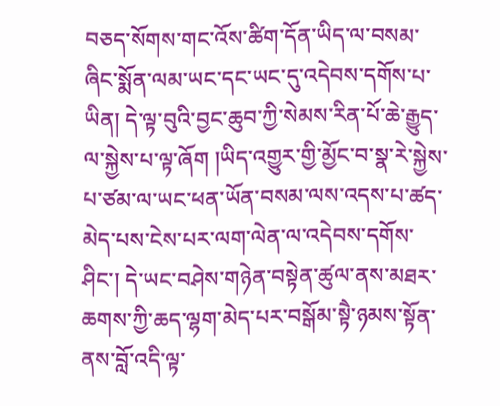བཅད་སོགས་གང་འོས་ཚིག་དོན་ཡིད་ལ་བསམ་ཞིང་སྨོན་ལམ་ཡང་དང་ཡང་དུ་འདེབས་དགོས་པ་ཡིན། དེ་ལྟ་བུའི་བྱང་ཆུབ་ཀྱི་སེམས་རིན་པོ་ཆེ་རྒྱུད་ལ་སྐྱེས་པ་ལྟ་ཞོག །ཡིད་འགྱུར་གྱི་མྱོང་བ་སྣ་རེ་སྐྱེས་པ་ཙམ་ལ་ཡང་ཕན་ཡོན་བསམ་ལས་འདས་པ་ཚད་མེད་པས་ངེས་པར་ལག་ལེན་ལ་འདེབས་དགོས་ཤིང་། དེ་ཡང་བཤེས་གཉེན་བསྟེན་ཚུལ་ནས་མཐར་ཆགས་ཀྱི་ཆད་ལྷག་མེད་པར་བསྒོམ་སྟཻ་ཉམས་སྟོན་ནས་བློ་འདི་ལྟ་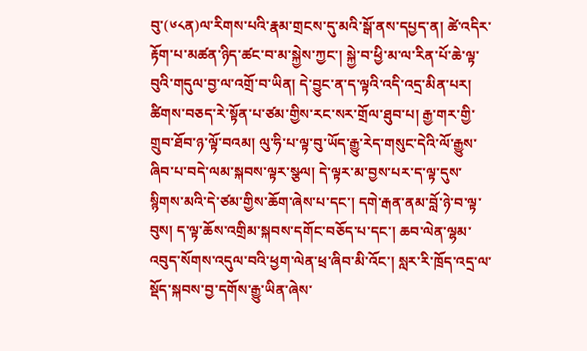བུ་(༦༨ན)ལ་རིགས་པའི་རྣམ་གྲངས་དུ་མའི་སྒོ་ནས་དཔྱད་ན། ཚེ་འདིར་རྟོག་པ་མཚན་ཉིད་ཚང་བ་མ་སྐྱེས་ཀྱང་། སྐྱེ་བ་ཕྱི་མ་ལ་རིན་པོ་ཆེ་ལྟ་བུའི་གདུལ་བྱ་ལ་འགྲོ་བ་ཡིན། དེ་བྱུང་ན་ད་ལྟའི་འདི་འདྲ་མིན་པར། ཚིགས་བཅད་རེ་སྟོན་པ་ཙམ་གྱིས་རང་སར་གྲོལ་ཐུབ་པ། རྒྱ་གར་གྱི་གྲུབ་ཐོབ་ཉ་ལྟོ་བའམ། ལུ་ཧི་པ་ལྟ་བུ་ཡོད་རྒྱུ་རེད་གསུང་དེའི་ལོ་རྒྱུས་ཞིབ་པ་བདེ་ལམ་སྐབས་ལྟར་སྩལ། དེ་ལྟར་མ་བྱས་པར་ད་ལྟ་དུས་སྙིགས་མའི་དེ་ཙམ་གྱིས་ཆོག་ཞེས་པ་དང་། དགེ་རྒན་ནམ་བློ་ཉེ་བ་ལྟ་བུས། ད་ལྟ་ཆོས་འགྲིམ་སྐབས་དགོང་བཅོད་པ་དང་། ཆབ་ལེན་ལྷམ་འབུད་སོགས་འདུལ་བའི་ཕྱག་ལེན་ཕྲ་ཞིབ་མི་འོང་། སླར་རི་ཁྲོད་འདྲ་ལ་སྡོད་སྐབས་བྱ་དགོས་རྒྱུ་ཡིན་ཞེས་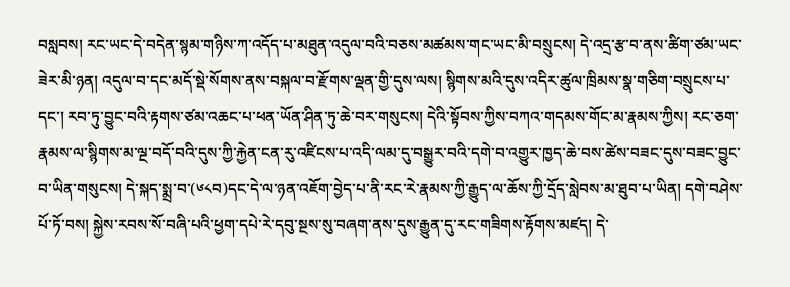བསླབས། རང་ཡང་དེ་བདེན་སྙམ་གཉིས་ཀ་འདོད་པ་མཐུན་འདུལ་བའི་བཅས་མཚམས་གང་ཡང་མི་བསྲུངས། དེ་འདྲ་རྩ་བ་ནས་ཚིག་ཙམ་ཡང་ཟེར་མི་ཉན། འདུལ་བ་དང་མདོ་སྡེ་སོགས་ནས་བསྐལ་བ་རྫོགས་ལྡན་གྱི་དུས་ལས། སྙིགས་མའི་དུས་འདིར་ཚུལ་ཁྲིམས་སྣ་གཅིག་བསྲུངས་པ་དང་། རབ་ཏུ་བྱུང་བའི་རྟགས་ཙམ་འཆང་པ་ཕན་ཡོན་ཤིན་ཏུ་ཆེ་བར་གསུངས། དེའི་སྟོབས་ཀྱིས་བཀའ་གདམས་གོང་མ་རྣམས་ཀྱིས། རང་ཅག་རྣམས་ལ་སྙིགས་མ་ལྔ་བདོ་བའི་དུས་ཀྱི་རྐྱེན་ངན་རུ་འཛིངས་པ་འདི་ལམ་དུ་བསྒྱུར་བའི་དགེ་བ་འགྱུར་ཁྱད་ཆེ་བས་ཚེས་བཟང་དུས་བཟང་བྱུང་བ་ཡིན་གསུངས། དེ་སྐད་སྨྲ་བ་(༦༨བ)དང་དེ་ལ་ཉན་འཇོག་བྱེད་པ་ནི་རང་རེ་རྣམས་ཀྱི་རྒྱུད་ལ་ཆོས་ཀྱི་དྲོད་སླེབས་མ་ཐུབ་པ་ཡིན། དགེ་བཤེས་པོ་ཏོ་བས། སྐྱེས་རབས་སོ་བཞི་པའི་ཕྱག་དཔེ་རེ་དབུ་སྔས་སུ་བཞག་ནས་དུས་རྒྱུན་དུ་རང་གཟིགས་རྟོགས་མཛད། དེ་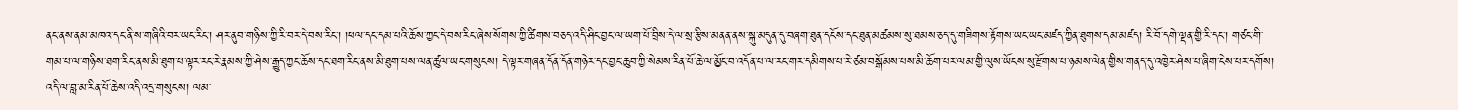ནང་ནས་ནམ་མཁའ་དང་ནི་ས་གཞིའི་བར་ཡང་རིང་། ཤར་ནུབ་གཉིས་ཀྱི་རི་བར་དེ་བས་རིང་། །ཕལ་དང་དམ་པའི་ཆོས་ཀྱང་དེ་བས་རིང་ཞེས་སོགས་ཀྱི་ཚིགས་བཅད་འདི་ཤིང་བྱང་ལ་ཡག་པོ་བྲིས་དེ་ལ་སྲ་རྩིས་མནན་ནས་སྐུ་མདུན་དུ་བཞག་ཐུན་དངོས་དང་ཐུན་མཚམས་སུ་ཐམས་ཅད་དུ་གཟིགས་རྟོགས་ཡང་ཡང་མཛད་ཀྱིན་ཐུགས་དམ་མཛད། རི་བོ་དགེ་ལྡན་གྱི་རི་དང་། གཙང་གི་གམ་པ་ལ་གཉིས་ཐག་རིང་ནས་མི་ཐུག་པ་ལྟར་རང་རེ་རྣམས་ཀྱི་ཤེས་རྒྱུད་ཀྱང་ཆོས་དང་ཐག་རིང་ནས་མི་ཐུག་པས་ལན་ཚུལ་ཡང་གསུངས། དེ་ལྟར་གཞན་དོན་དོན་གཉེར་དང་བྱང་ཆུབ་ཀྱི་སེམས་རིན་པོ་ཆེ་ལ་མྱོང་བ་འདོན་པ་ལ་རང་གར་དམིགས་པ་རེ་ཙམ་བསྒོམས་པས་མི་ཆོག་པར་ལམ་གྱི་ལུས་ཡོངས་སུ་རྫོགས་པ་ཉམས་ལེན་གྱིས་གནད་དུ་འཁྱེར་ཤེས་པ་ཞིག་ངེས་པར་དགོས། འདི་ལ་བླ་མ་རིན་པོ་ཆེས་འདི་འདྲ་གསུངས། ལམ་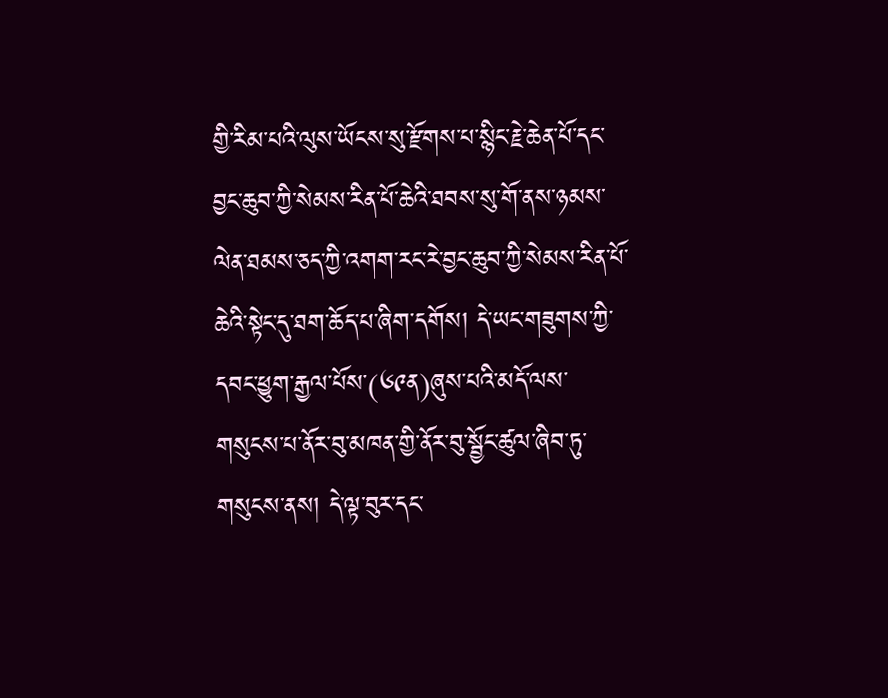གྱི་རིམ་པའི་ལུས་ཡོངས་སུ་རྫོགས་པ་སྙིང་རྗེ་ཆེན་པོ་དང་བྱང་ཆུབ་ཀྱི་སེམས་རིན་པོ་ཆེའི་ཐབས་སུ་གོ་ནས་ཉམས་ལེན་ཐམས་ཅད་ཀྱི་འགག་རང་རེ་བྱང་ཆུབ་ཀྱི་སེམས་རིན་པོ་ཆེའི་སྟེང་དུ་ཐག་ཆོད་པ་ཞིག་དགོས། དེ་ཡང་གཟུགས་ཀྱི་དབང་ཕྱུག་རྒྱལ་པོས་(༦༩ན)ཞུས་པའི་མདོ་ལས་གསུངས་པ་ནོར་བུ་མཁན་གྱི་ནོར་བུ་སྦྱོང་ཚུལ་ཞིབ་ཏུ་གསུངས་ནས། དེ་ལྟ་བུར་དང་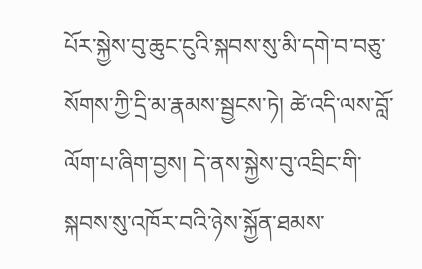པོར་སྐྱེས་བུ་ཆུང་ངུའི་སྐབས་སུ་མི་དགེ་བ་བཅུ་སོགས་ཀྱི་དྲི་མ་རྣམས་སྦྱངས་ཏེ། ཚེ་འདི་ལས་བློ་ལོག་པ་ཞིག་བྱས། དེ་ནས་སྐྱེས་བུ་འབྲིང་གི་སྐབས་སུ་འཁོར་བའི་ཉེས་སྐྱོན་ཐམས་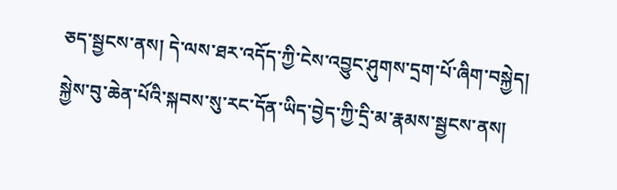ཅད་སྦྱངས་ནས། དེ་ལས་ཐར་འདོད་ཀྱི་ངེས་འབྱུང་ཤུགས་དྲག་པོ་ཞིག་བསྐྱེད། སྐྱེས་བུ་ཆེན་པོའི་སྐབས་སུ་རང་དོན་ཡིད་བྱེད་ཀྱི་དྲི་མ་རྣམས་སྦྱངས་ནས།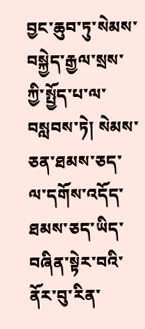བྱང་ཆུབ་ཏུ་སེམས་བསྐྱེད་རྒྱལ་སྲས་ཀྱི་སྤྱོད་པ་ལ་བསླབས་ཏེ། སེམས་ཅན་ཐམས་ཅད་ལ་དགོས་འདོད་ཐམས་ཅད་ཡིད་བཞིན་སྟེར་བའི་ནོར་བུ་རིན་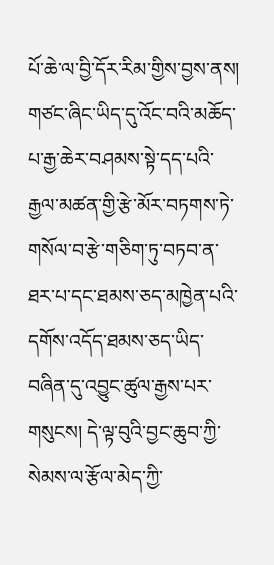པོ་ཆེ་ལ་བྱི་དོར་རིམ་གྱིས་བྱས་ནས། གཙང་ཞིང་ཡིད་དུ་འོང་བའི་མཆོད་པ་རྒྱ་ཆེར་བཤམས་སྟེ་དད་པའི་རྒྱལ་མཚན་གྱི་རྩེ་མོར་བཏགས་ཏེ་གསོལ་བ་རྩེ་གཅིག་ཏུ་བཏབ་ན་ཐར་པ་དང་ཐམས་ཅད་མཁྱེན་པའི་དགོས་འདོད་ཐམས་ཅད་ཡིད་བཞིན་དུ་འབྱུང་ཚུལ་རྒྱས་པར་གསུངས། དེ་ལྟ་བུའི་བྱང་ཆུབ་ཀྱི་སེམས་ལ་རྩོལ་མེད་ཀྱི་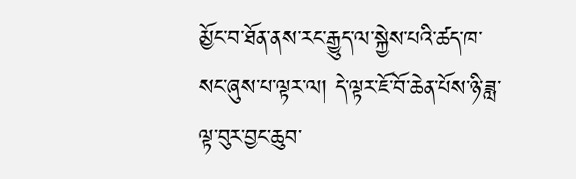མྱོང་བ་ཐོན་ནས་རང་རྒྱུད་ལ་སྐྱེས་པའི་ཚད་ཁ་སང་ཞུས་པ་ལྟར་ལ། དེ་ལྟར་ཇོ་བོ་ཆེན་པོས་ཉི་ཟླ་ལྟ་བུར་བྱང་ཆུབ་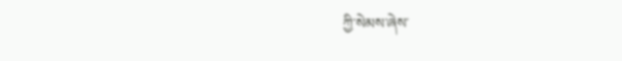ཀྱི་སེམས་ཞེས་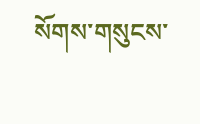སོགས་གསུངས་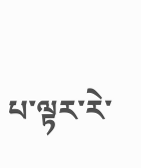པ་ལྟར་རེ་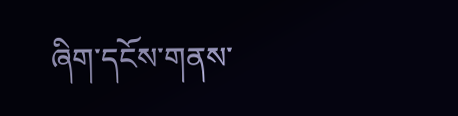ཞིག་དངོས་གནས་